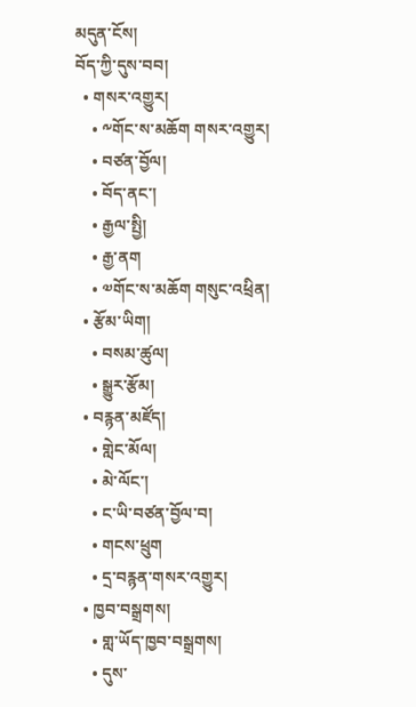མདུན་ངོས།
བོད་ཀྱི་དུས་བབ།
  • གསར་འགྱུར།
    • ༸གོང་ས་མཆོག གསར་འགྱུར།
    • བཙན་བྱོལ།
    • བོད་ནང་།
    • རྒྱལ་སྤྱི།
    • རྒྱ་ནག
    • ༧གོང་ས་མཆོག གསུང་འཕྲིན།
  • རྩོམ་ཡིག།
    • བསམ་ཚུལ།
    • སྒྱུར་རྩོམ།
  • བརྙན་མཛོད།
    • གླེང་མོལ།
    • མེ་ལོང་།
    • ང་ཡི་བཙན་བྱོལ་བ།
    • གངས་ཕྲུག
    • དྲ་བརྙན་གསར་འགྱུར།
  • ཁྱབ་བསྒྲགས།
    • གླ་ཡོད་ཁྱབ་བསྒྲགས།
    • དུས་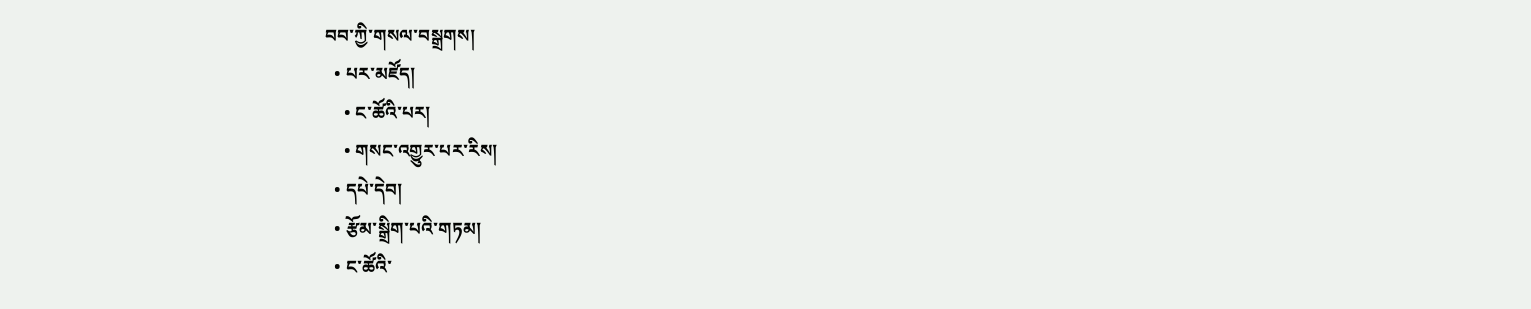བབ་ཀྱི་གསལ་བསྒྲགས།
  • པར་མཛོད།
    • ང་ཚོའི་པར།
    • གསང་འགྱུར་པར་རིས།
  • དཔེ་དེབ།
  • རྩོམ་སྒྲིག་པའི་གཏམ།
  • ང་ཚོའི་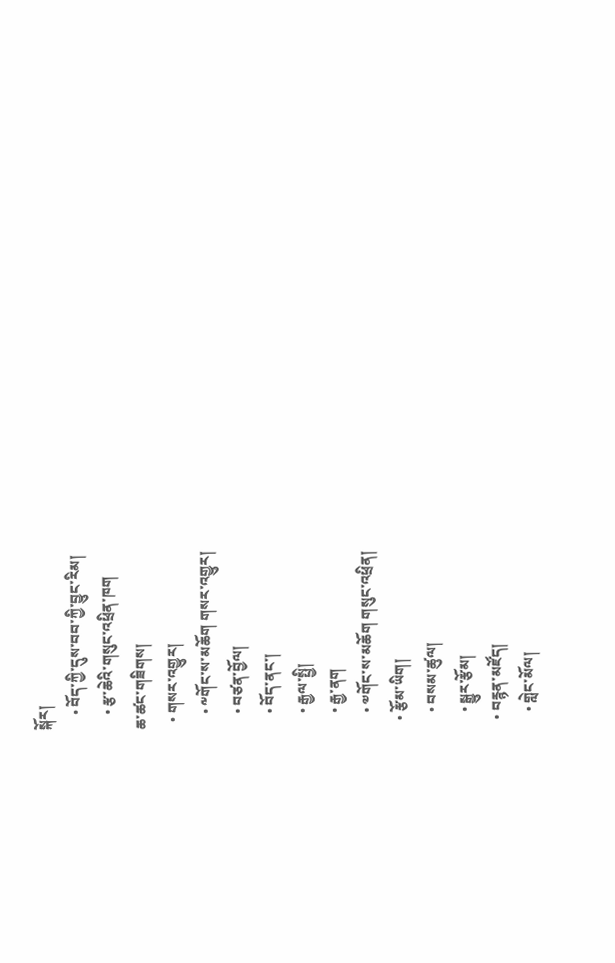སྐོར།
    • བོད་ཀྱི་དུས་བབ་ཀྱི་བྱུང་རིམ།
    • རྩ་ཆེའི་གསུང་འཕྲིན་ཁག
ཆ་ཚང་གཟིགས།
  • གསར་འགྱུར།
    • ༸གོང་ས་མཆོག གསར་འགྱུར།
    • བཙན་བྱོལ།
    • བོད་ནང་།
    • རྒྱལ་སྤྱི།
    • རྒྱ་ནག
    • ༧གོང་ས་མཆོག གསུང་འཕྲིན།
  • རྩོམ་ཡིག།
    • བསམ་ཚུལ།
    • སྒྱུར་རྩོམ།
  • བརྙན་མཛོད།
    • གླེང་མོལ།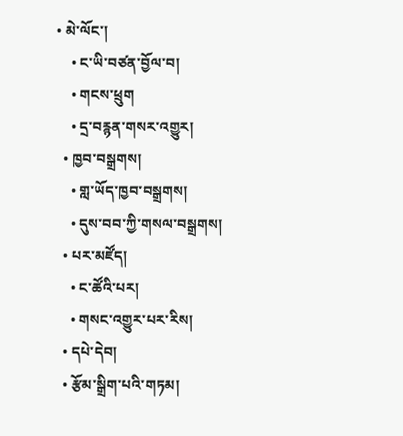• མེ་ལོང་།
    • ང་ཡི་བཙན་བྱོལ་བ།
    • གངས་ཕྲུག
    • དྲ་བརྙན་གསར་འགྱུར།
  • ཁྱབ་བསྒྲགས།
    • གླ་ཡོད་ཁྱབ་བསྒྲགས།
    • དུས་བབ་ཀྱི་གསལ་བསྒྲགས།
  • པར་མཛོད།
    • ང་ཚོའི་པར།
    • གསང་འགྱུར་པར་རིས།
  • དཔེ་དེབ།
  • རྩོམ་སྒྲིག་པའི་གཏམ།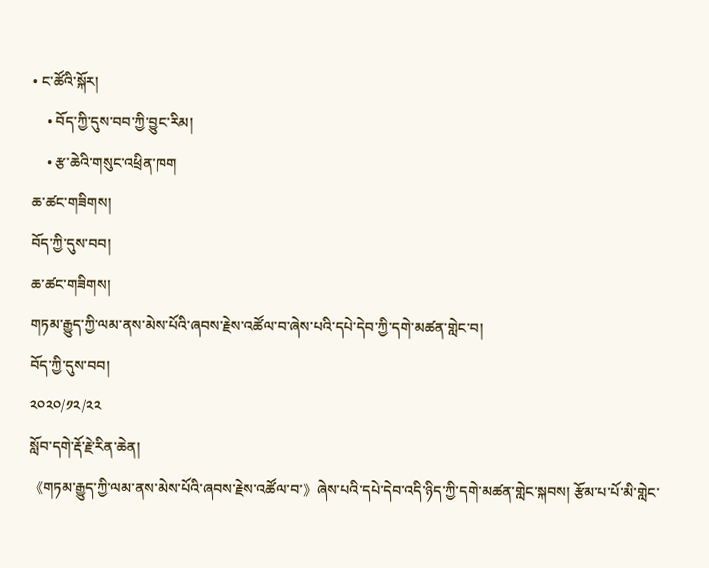• ང་ཚོའི་སྐོར།
    • བོད་ཀྱི་དུས་བབ་ཀྱི་བྱུང་རིམ།
    • རྩ་ཆེའི་གསུང་འཕྲིན་ཁག
ཆ་ཚང་གཟིགས།
བོད་ཀྱི་དུས་བབ།
ཆ་ཚང་གཟིགས།
གཏམ་རྒྱུད་ཀྱི་ལམ་ནས་མེས་པོའི་ཞབས་རྗེས་འཚོལ་བ་ཞེས་པའི་དཔེ་དེབ་ཀྱི་དགེ་མཚན་གླེང་བ།
བོད་ཀྱི་དུས་བབ།
༢༠༢༠/༡༢/༢༢
སློབ་དགེ་རྡོ་རྗེ་རིན་ཆེན།
《གཏམ་རྒྱུད་ཀྱི་ལམ་ནས་མེས་པོའི་ཞབས་རྗེས་འཚོལ་བ་》ཞེས་པའི་དཔེ་དེབ་འདི་ཉིད་ཀྱི་དགེ་མཚན་གླེང་སྐབས། རྩོམ་པ་པོ་མི་གླེང་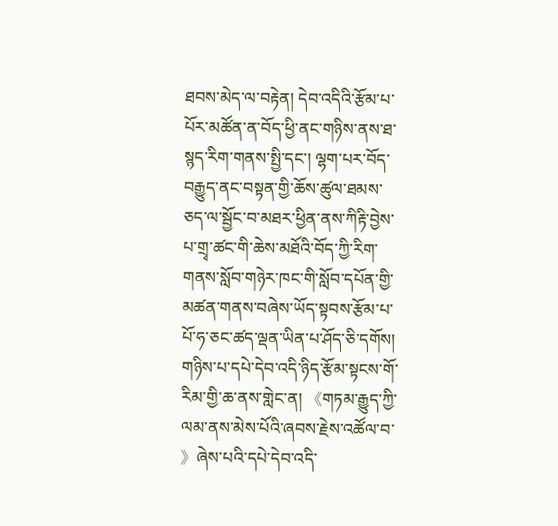ཐབས་མེད་ལ་བརྟེན། དེབ་འདིའི་རྩོམ་པ་པོར་མཚོན་ན་བོད་ཕྱི་ནང་གཉིས་ནས་ཐ་སྙད་རིག་གནས་སྤྱི་དང་། ལྷག་པར་བོད་བརྒྱུད་ནང་བསྟན་གྱི་ཆོས་ཚུལ་ཐམས་ཅད་ལ་སྦྱོང་བ་མཐར་ཕྱིན་ནས་ཀིརྟི་བྱེས་པ་གྲྭ་ཚང་གི་ཆེས་མཐོའི་བོད་ཀྱི་རིག་གནས་སློབ་གཉེར་ཁང་གི་སློབ་དཔོན་གྱི་མཚན་གནས་བཞེས་ཡོད་སྟབས་རྩོམ་པ་པོ་ཧ་ཅང་ཚད་ལྡན་ཡིན་པ་ཤོད་ཅི་དགོས།  གཉིས་པ་དཔེ་དེབ་འདི་ཉིད་རྩོམ་སྟངས་གོ་རིམ་གྱི་ཆ་ནས་གླེང་ན། 《གཏམ་རྒྱུད་ཀྱི་ལམ་ནས་མེས་པོའི་ཞབས་རྗེས་འཚོལ་བ་ 》ཞེས་པའི་དཔེ་དེབ་འདི་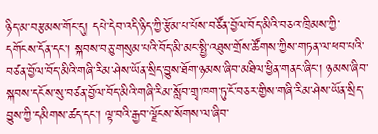ཉིད་མ་བརྩམས་གོང་དུ། དཔེ་དེབ་འདི་ཉིད་ཀྱི་རྩོམ་པ་པོས་བཙོན་བྱོལ་བོད་མིའི་བཅའ་ཁྲིམས་ཀྱི་དགོངས་དོན་དང་། སྐབས་བཅུ་གསུམ་པའི་བོད་མི་མང་སྤྱི་འཐུས་གྲོས་ཚོགས་ཀྱིས་གཏན་ལ་ཕབ་པའི་བཙན་བྱོལ་བོད་མིའི་གཞི་རིམ་ཤེས་ཡོན་སྲིད་བྱུས་ཐོག་ཉམས་ཞིབ་མཐིལ་ཕྱིན་གནང་ཞིང་། ཉམས་ཞིབ་སྐབས་དངོས་སུ་བཙན་བྱོལ་བོད་མིའི་གཞི་རིམ་སློབ་གྲྭ་ཁག་ཏུ་ངོ་བཅར་གྱིས་གཞི་རིམ་ཤེས་ཡོན་སྲིད་བྱུས་ཀྱི་དམིགས་ཚད་དང་། ལྟ་བའི་རྒྱབ་ལྗོངས་སོགས་ལ་ཞིབ་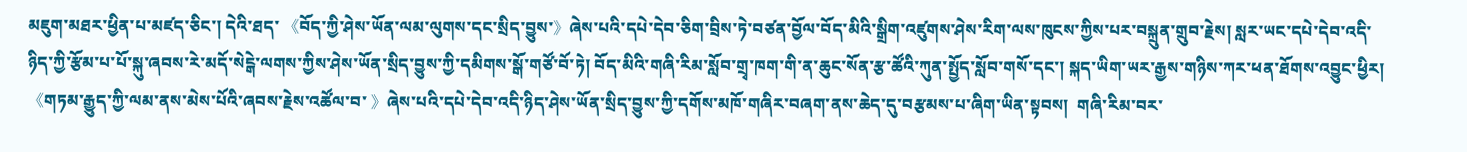མཇུག་མཐར་ཕྱིན་པ་མཛད་ཅིང་། དེའི་ཐད་ 《བོད་ཀྱི་ཤེས་ཡོན་ལམ་ལུགས་དང་སྲིད་བྱུས་》ཞེས་པའི་དཔེ་དེབ་ཅིག་བྲིས་ཏེ་བཙན་བྱོལ་བོད་མིའི་སྒྲིག་འཛུགས་ཤེས་རིག་ལས་ཁུངས་ཀྱིས་པར་བསྐྲུན་གྲུབ་རྗེས། སླར་ཡང་དཔེ་དེབ་འདི་ཉིད་ཀྱི་རྩོམ་པ་པོ་སྐུ་ཞབས་རེ་མདོ་སེངྒེ་ལགས་ཀྱིས་ཤེས་ཡོན་སྲིད་བྱུས་ཀྱི་དམིགས་སྒོ་གཙོ་བོ་ཏེ། བོད་མིའི་གཞི་རིམ་སློབ་གྲྭ་ཁག་གི་ན་ཆུང་སོན་རྩ་ཚོའི་ཀུན་སྤྱོད་སློབ་གསོ་དང་། སྐད་ཡིག་ཡར་རྒྱས་གཉིས་ཀར་ཕན་ཐོགས་འབྱུང་ཕྱིར། 《གཏམ་རྒྱུད་ཀྱི་ལམ་ནས་མེས་པོའི་ཞབས་རྗེས་འཚོལ་བ་ 》ཞེས་པའི་དཔེ་དེབ་འདི་ཉིད་ཤེས་ཡོན་སྲིད་བྱུས་ཀྱི་དགོས་མཁོ་གཞིར་བཞག་ནས་ཆེད་དུ་བརྩམས་པ་ཞིག་ཡིན་སྟབས།  གཞི་རིམ་བར་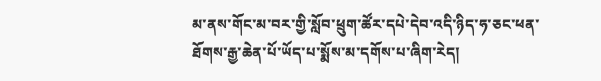མ་ནས་གོང་མ་བར་གྱི་སློབ་ཕྲུག་ཚོར་དཔེ་དེབ་འདི་ཉིད་ཧ་ཅང་ཕན་ཐོགས་རྒྱ་ཆེན་པོ་ཡོད་པ་སྨོས་མ་དགོས་པ་ཞིག་རེད།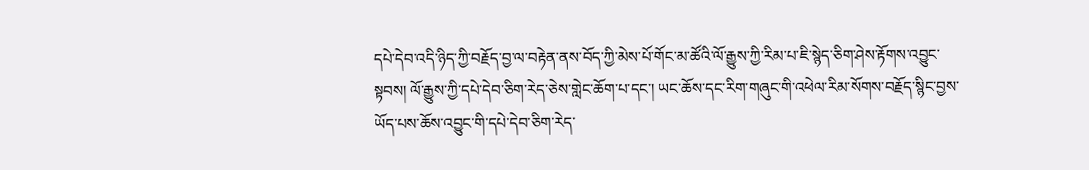དཔེ་དེབ་འདི་ཉིད་ཀྱི་བརྗོད་བྱ་ལ་བརྟེན་ནས་བོད་ཀྱི་མེས་པོ་གོང་མ་ཚོའི་ལོ་རྒྱུས་ཀྱི་རིམ་པ་ཇི་སྙེད་ཅིག་ཤེས་རྟོགས་འབྱུང་སྟབས། ལོ་རྒྱུས་ཀྱི་དཔེ་དེབ་ཅིག་རེད་ཅེས་གླེང་ཆོག་པ་དང་། ཡང་ཆོས་དང་རིག་གཞུང་གི་འཕེལ་རིམ་སོགས་བརྗོད་སྙིང་བྱས་ཡོད་པས་ཆོས་འབྱུང་གི་དཔེ་དེབ་ཅིག་རེད་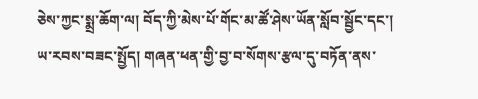ཅེས་ཀྱང་སྨྲ་ཆོག་ལ། བོད་ཀྱི་མེས་པོ་གོང་མ་ཚོ་ཤེས་ཡོན་སློབ་སྦྱོང་དང་། ཡ་རབས་བཟང་སྤྱོད། གཞན་ཕན་གྱི་བྱ་བ་སོགས་རྩལ་དུ་བཏོན་ནས་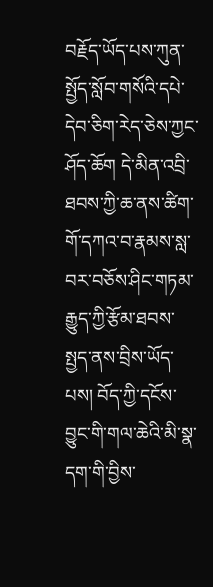བརྗོད་ཡོད་པས་ཀུན་སྤྱོད་སློབ་གསོའི་དཔེ་དེབ་ཅིག་རེད་ཅེས་ཀྱང་ཤོད་ཆོག དེ་མིན་འབྲི་ཐབས་ཀྱི་ཆ་ནས་ཚིག་གོ་དཀའ་བ་རྣམས་སླ་བར་བཅོས་ཤིང་གཏམ་རྒྱུད་ཀྱི་རྩོམ་ཐབས་སྤྱད་ནས་བྲིས་ཡོད་པས། བོད་ཀྱི་དངོས་བྱུང་གི་གལ་ཆེའི་མི་སྣ་དག་གི་བྱིས་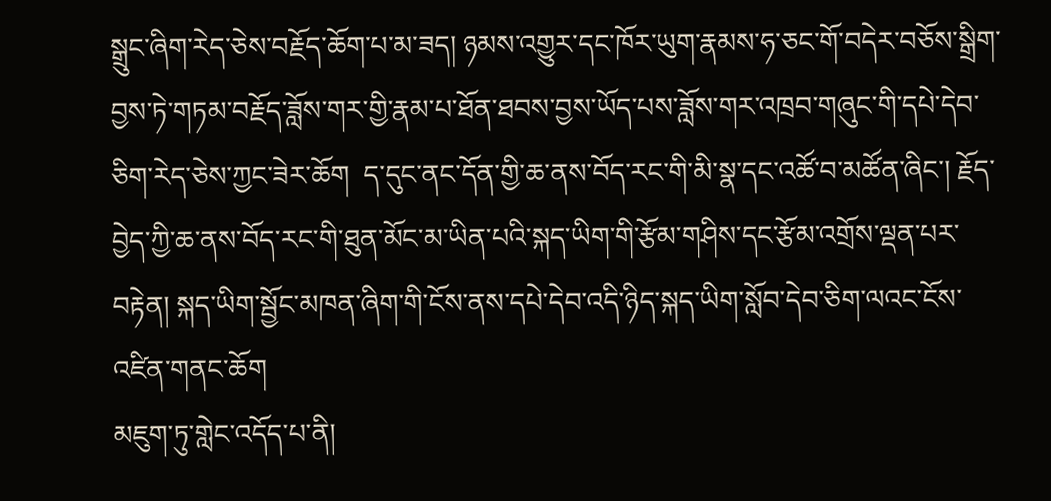སྒྲུང་ཞིག་རེད་ཅེས་བརྗོད་ཆོག་པ་མ་ཟད། ཉམས་འགྱུར་དང་ཁོར་ཡུག་རྣམས་ཧ་ཅང་གོ་བདེར་བཅོས་སྒྲིག་བྱས་ཏེ་གཏམ་བརྗོད་ཟློས་གར་གྱི་རྣམ་པ་ཐོན་ཐབས་བྱས་ཡོད་པས་ཟློས་གར་འཁྲབ་གཞུང་གི་དཔེ་དེབ་ཅིག་རེད་ཅེས་ཀྱང་ཟེར་ཆོག  ད་དུང་ནང་དོན་གྱི་ཆ་ནས་བོད་རང་གི་མི་སྣ་དང་འཚོ་བ་མཚོན་ཞིང་། རྗོད་བྱེད་ཀྱི་ཆ་ནས་བོད་རང་གི་ཐུན་མོང་མ་ཡིན་པའི་སྐད་ཡིག་གི་རྩོམ་གཤིས་དང་རྩོམ་འགྲོས་ལྡན་པར་བརྟེན། སྐད་ཡིག་སྦྱོང་མཁན་ཞིག་གི་ངོས་ནས་དཔེ་དེབ་འདི་ཉིད་སྐད་ཡིག་སློབ་དེབ་ཅིག་ལའང་ངོས་འཛིན་གནང་ཆོག
མཇུག་ཏུ་གླེང་འདོད་པ་ནི།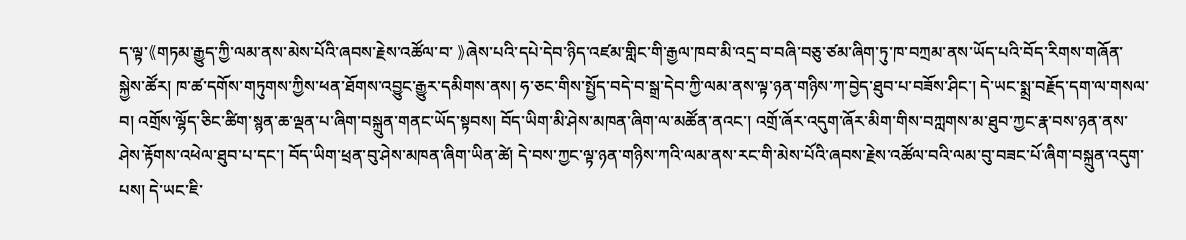ད་ལྟ་《གཏམ་རྒྱུད་ཀྱི་ལམ་ནས་མེས་པོའི་ཞབས་རྗེས་འཚོལ་བ་ 》ཞེས་པའི་དཔེ་དེབ་ཉིད་འཛམ་གླིང་གི་རྒྱལ་ཁབ་མི་འདྲ་བ་བཞི་བཅུ་ཙམ་ཞིག་ཏུ་ཁ་བཀྲམ་ནས་ཡོད་པའི་བོད་རིགས་གཞོན་སྐྱེས་ཚོར། ཁ་ཚ་དགོས་གཏུགས་ཀྱིས་ཕན་ཐོགས་འབྱུང་རྒྱུར་དམིགས་ནས། ཧ་ཅང་གིས་སྤྱོད་བདེ་བ་སྒྲ་དེབ་ཀྱི་ལམ་ནས་ལྟ་ཉན་གཉིས་ཀ་བྱེད་ཐུབ་པ་བཟོས་ཤིང་། དེ་ཡང་སྨྲ་བརྗོད་དག་ལ་གསལ་བ། འགྲོས་ལྷོད་ཅིང་ཚིག་སྙན་ཆ་ལྡན་པ་ཞིག་བསྐྲུན་གནང་ཡོད་སྟབས། བོད་ཡིག་མི་ཤེས་མཁན་ཞིག་ལ་མཚོན་ནའང་། འགྲོ་ཞོར་འདུག་ཞོར་མིག་གིས་བཀླགས་མ་ཐུབ་ཀྱང་རྣ་བས་ཉན་ནས་ཤེས་རྟོགས་འཕེལ་ཐུབ་པ་དང་། བོད་ཡིག་ཕྲན་བུ་ཤེས་མཁན་ཞིག་ཡིན་ཚེ། དེ་བས་ཀྱང་ལྟ་ཉན་གཉིས་ཀའི་ལམ་ནས་རང་གི་མེས་པོའི་ཞབས་རྗེས་འཚོལ་བའི་ལམ་བུ་བཟང་པོ་ཞིག་བསྐྲུན་འདུག་པས། དེ་ཡང་ཇི་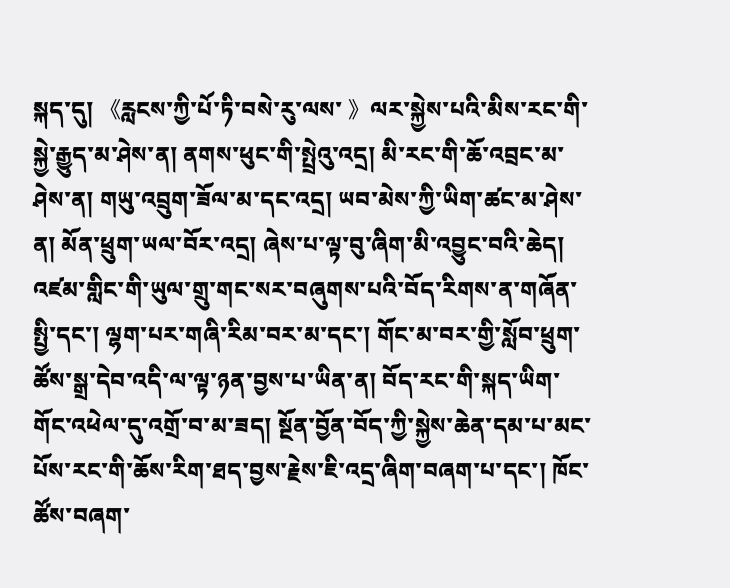སྐད་དུ། 《རླངས་ཀྱི་པོ་ཏི་བསེ་རུ་ལས་ 》ལར་སྐྱེས་པའི་མིས་རང་གི་སྐྱེ་རྒྱུད་མ་ཤེས་ན། ནགས་ཕུང་གི་སྤྲེའུ་འདྲ། མི་རང་གི་ཆོ་འབྲང་མ་ཤེས་ན། གཡུ་འབྲུག་ཟོལ་མ་དང་འདྲ། ཡབ་མེས་ཀྱི་ཡིག་ཚང་མ་ཤེས་ན། མོན་ཕྲུག་ཡལ་བོར་འདྲ། ཞེས་པ་ལྟ་བུ་ཞིག་མི་འབྱུང་བའི་ཆེད། འཛམ་གླིང་གི་ཡུལ་གྲུ་གང་སར་བཞུགས་པའི་བོད་རིགས་ན་གཞོན་སྤྱི་དང་། ལྷག་པར་གཞི་རིམ་བར་མ་དང་། གོང་མ་བར་གྱི་སློབ་ཕྲུག་ཚོས་སྒྲ་དེབ་འདི་ལ་ལྟ་ཉན་བྱས་པ་ཡིན་ན། བོད་རང་གི་སྐད་ཡིག་གོང་འཕེལ་དུ་འགྲོ་བ་མ་ཟད། སྔོན་བྱོན་བོད་ཀྱི་སྐྱེས་ཆེན་དམ་པ་མང་པོས་རང་གི་ཆོས་རིག་ཐད་བྱས་རྗེས་ཇི་འདྲ་ཞིག་བཞག་པ་དང་། ཁོང་ཚོས་བཞག་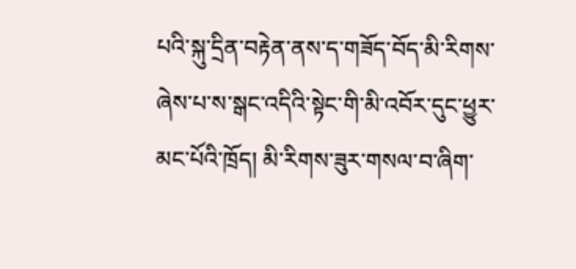པའི་སྐུ་དྲིན་བརྟེན་ནས་ད་གཟོད་བོད་མི་རིགས་ཞེས་པ་ས་སྒང་འདིའི་སྟེང་གི་མི་འབོར་དུང་ཕྱུར་མང་པོའི་ཁྲོད། མི་རིགས་ཟུར་གསལ་བ་ཞིག་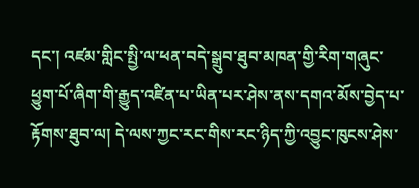དང་། འཛམ་གླིང་སྤྱི་ལ་ཕན་བདེ་སྒྲུབ་ཐུབ་མཁན་གྱི་རིག་གཞུང་ཕྱུག་པོ་ཞིག་གི་རྒྱུད་འཛིན་པ་ཡིན་པར་ཤེས་ནས་དགའ་མོས་བྱེད་པ་རྟོགས་ཐུབ་ལ། དེ་ལས་ཀྱང་རང་གིས་རང་ཉིད་ཀྱི་འབྱུང་ཁུངས་ཤེས་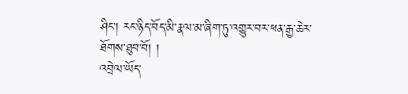ཤིང་། རང་ཉིད་བོད་མི་རྣལ་མ་ཞིག་ཏུ་འགྱུར་བར་ཕན་རྒྱ་ཆེར་ཐོགས་ཐུབ་བོ། །
འབྲེལ་ཡོད་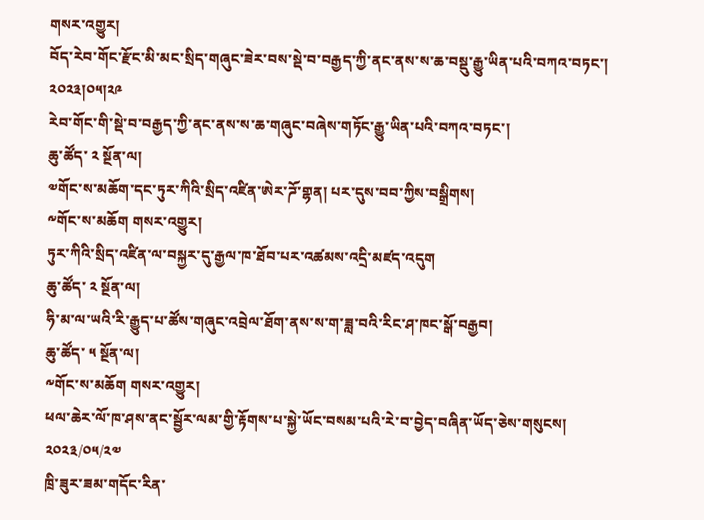གསར་འགྱུར།
བོད་རེབ་གོང་རྫོང་མི་མང་སྲིད་གཞུང་ཟེར་བས་སྡེ་བ་བརྒྱད་ཀྱི་ནང་ནས་ས་ཆ་བསྡུ་རྒྱུ་ཡིན་པའི་བཀའ་བཏང་། ༢༠༢༣།༠༥།༢༩
རེབ་གོང་གི་སྡེ་བ་བརྒྱད་ཀྱི་ནང་ནས་ས་ཆ་གཞུང་བཞེས་གཏོང་རྒྱུ་ཡིན་པའི་བཀའ་བཏང་།
ཆུ་ཚོད་ ༢ སྔོན་ལ།
༧གོང་ས་མཆོག་དང་ཏུར་ཀིའི་སྲིད་འཛིན་ཨེར་ཌོ་གྷན། པར་དུས་བབ་ཀྱིས་བསྒྲིགས།
༸གོང་ས་མཆོག གསར་འགྱུར།
ཏུར་ཀིའི་སྲིད་འཛིན་ལ་བསྐྱར་དུ་རྒྱལ་ཁ་ཐོབ་པར་འཚམས་འདྲི་མཛད་འདུག
ཆུ་ཚོད་ ༢ སྔོན་ལ།
ཧི་མ་ལ་ཡའི་རི་རྒྱུད་པ་ཚོས་གཞུང་འབྲེལ་ཐོག་ནས་ས་ག་ཟླ་བའི་རིང་ཤ་ཁང་སྒོ་བརྒྱབ།
ཆུ་ཚོད་ ༥ སྔོན་ལ།
༸གོང་ས་མཆོག གསར་འགྱུར།
ཕལ་ཆེར་ལོ་ཁ་ཤས་ནང་སྦྱོར་ལམ་གྱི་རྟོགས་པ་སྐྱེ་ཡོང་བསམ་པའི་རེ་བ་བྱེད་བཞིན་ཡོད་ཅེས་གསུངས།
༢༠༢༣/༠༥/༢༧
ཁྲི་ཟུར་ཟམ་གདོང་རིན་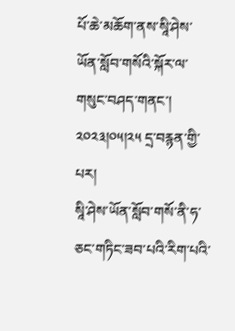པོ་ཆེ་མཆོག་ནས་སཱི་ཤེས་ཡོན་སློབ་གསོའི་སྐོར་ལ་གསུང་བཤད་གནང་། ༢༠༢༣།༠༥།༢༥ དྲ་བརྙན་གྱི་པར།
སཱི་ཤེས་ཡོན་སློབ་གསོ་ནི་ཧ་ཅང་གཏིང་ཟབ་པའི་རིག་པའི་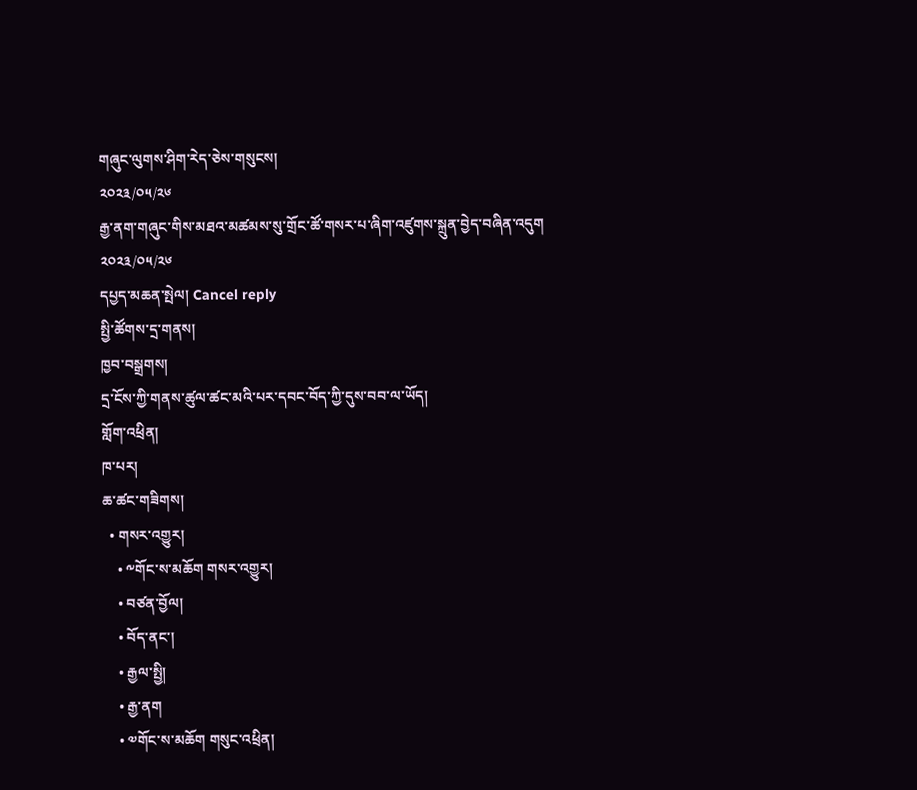གཞུང་ལུགས་ཤིག་རེད་ཅེས་གསུངས།
༢༠༢༣/༠༥/༢༦
རྒྱ་ནག་གཞུང་གིས་མཐའ་མཚམས་སུ་གྲོང་ཚོ་གསར་པ་ཞིག་འཛུགས་སྐྲུན་བྱེད་བཞིན་འདུག
༢༠༢༣/༠༥/༢༦
དཔྱད་མཆན་སྤེལ། Cancel reply
སྤྱི་ཚོགས་དྲ་གནས།
ཁྱབ་བསྒྲགས།
དྲ་ངོས་ཀྱི་གནས་ཚུལ་ཚང་མའི་པར་དབང་བོད་ཀྱི་དུས་བབ་ལ་ཡོད།
གློག་འཕྲིན།
ཁ་པར།
ཆ་ཚང་གཟིགས།
  • གསར་འགྱུར།
    • ༸གོང་ས་མཆོག གསར་འགྱུར།
    • བཙན་བྱོལ།
    • བོད་ནང་།
    • རྒྱལ་སྤྱི།
    • རྒྱ་ནག
    • ༧གོང་ས་མཆོག གསུང་འཕྲིན།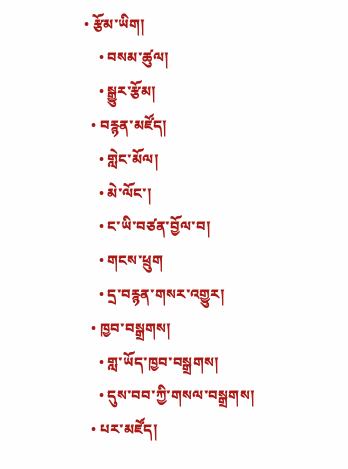• རྩོམ་ཡིག།
    • བསམ་ཚུལ།
    • སྒྱུར་རྩོམ།
  • བརྙན་མཛོད།
    • གླེང་མོལ།
    • མེ་ལོང་།
    • ང་ཡི་བཙན་བྱོལ་བ།
    • གངས་ཕྲུག
    • དྲ་བརྙན་གསར་འགྱུར།
  • ཁྱབ་བསྒྲགས།
    • གླ་ཡོད་ཁྱབ་བསྒྲགས།
    • དུས་བབ་ཀྱི་གསལ་བསྒྲགས།
  • པར་མཛོད།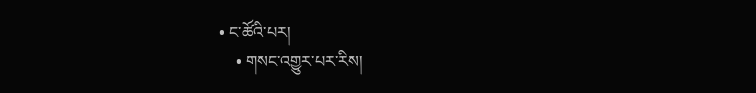• ང་ཚོའི་པར།
    • གསང་འགྱུར་པར་རིས།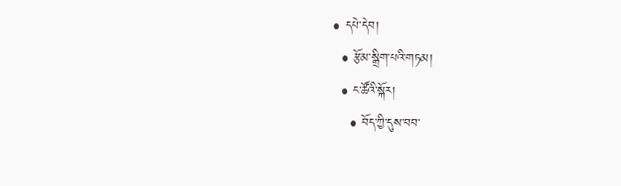• དཔེ་དེབ།
  • རྩོམ་སྒྲིག་པའི་གཏམ།
  • ང་ཚོའི་སྐོར།
    • བོད་ཀྱི་དུས་བབ་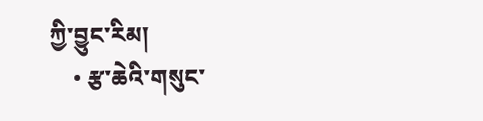ཀྱི་བྱུང་རིམ།
    • རྩ་ཆེའི་གསུང་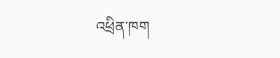འཕྲིན་ཁག